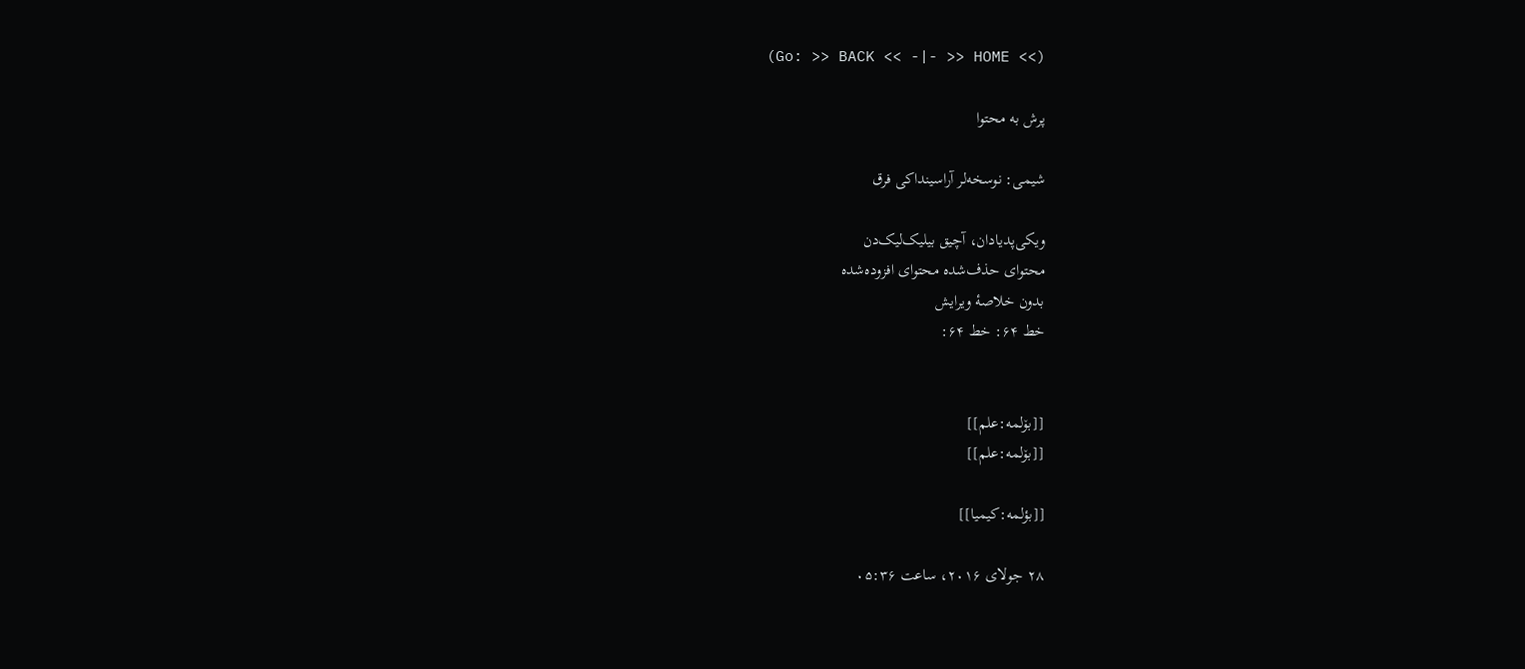(Go: >> BACK << -|- >> HOME <<)

پرش به محتوا

شیمی: نوسخه‌لر آراسینداکی فرق

ویکی‌پدیادان، آچیق بیلیک‌لیک‌دن
محتوای حذف‌شده محتوای افزوده‌شده
بدون خلاصۀ ویرایش
خط ۶۴: خط ۶۴:


[[بۆلمه:علم]]
[[بۆلمه:علم]]

[[بؤلمه:کیمیا]]

۲۸ جولای ۲۰۱۶، ساعت ۰۵:۳۶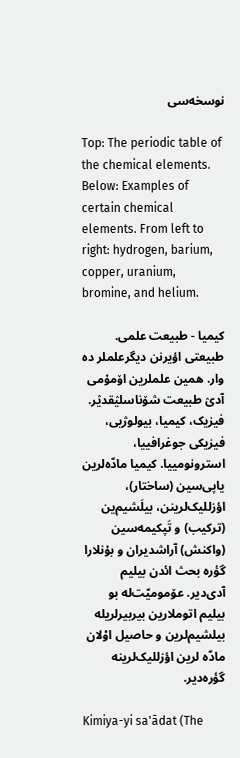نوسخه‌سی

Top: The periodic table of the chemical elements.
Below: Examples of certain chemical elements. From left to right: hydrogen, barium, copper, uranium, bromine, and helium.

کیمیا - طبیعت علمی. طبیعتی اؤیرنن دیگرعلملر ده وار. همین علملرین اۆمۇمی آدیٛ طبیعت شۆناسلیٛقدیٛر. فیزیک، کیمیا، بیولوژیی، فیزیکی جوغرافییا، استرونومییا. کیمیا مادّه‌لرین یاپی‌سین (ساختار)، اؤزللیک‌لرینن، بیلَشیم‌ین (ترکیب) و تَپکیمه‌سین (واکنش) آراشدیران و بۇنلارا گؤره بحث ائدن بیلیم آدی‌دیر. عۆمومیّت‌له بو بیلیم اتوملارین بیربیرلریله بیلشیم‌لرین و حاصیل اوْلان مادّه لرین اؤزللیک‌لرینه گؤره‌دیر.

Kimiya-yi sa'ādat (The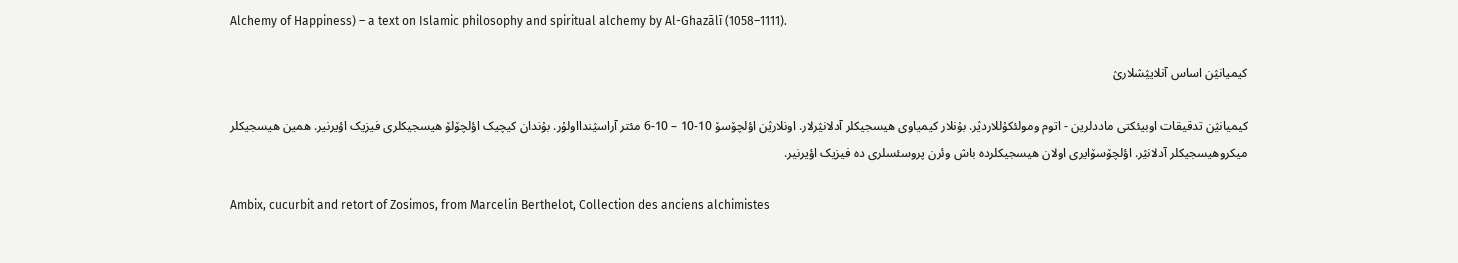Alchemy of Happiness) – a text on Islamic philosophy and spiritual alchemy by Al-Ghazālī (1058–1111).

کیمیانیٛن اساس آنلاییٛشلاریٛ

کیمیانیٛن تدقیقات اوبیئکتی ماددلرین - اتوم ومولئکۇللاردیٛر. بۇنلار کیمیاوی هیسجیکلر آدلانیٛرلار. اونلاریٛن اؤلچۆسۆ 10-10 – 10-6 مئتر آراسیٛندااولۇر. بۇندان کیچیک اؤلچۆلۆ هیسجیکلری فیزیک اؤیرنیر. همین هیسجیکلر میکروهیسجیکلر آدلانیٛر. اؤلچۆسۆایری اولان هیسجیکلرده باش وئرن پروسئسلری ده فیزیک اؤیرنیر.

Ambix, cucurbit and retort of Zosimos, from Marcelin Berthelot, Collection des anciens alchimistes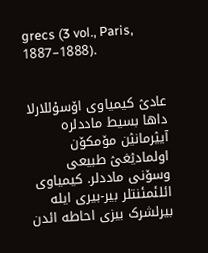grecs (3 vol., Paris, 1887–1888).


عادیٛ کیمیاوی اۆسۇللارلا داها بسیط ماددلره آییٛرمانیٛن مۆمکۆن اولمادیٛغیٛ طبیعی وسۆنی ماددلر. کیمیاوی ائلئمئنتلر بیر-بیری ایله بیرلشرک بیزی احاطه ائدن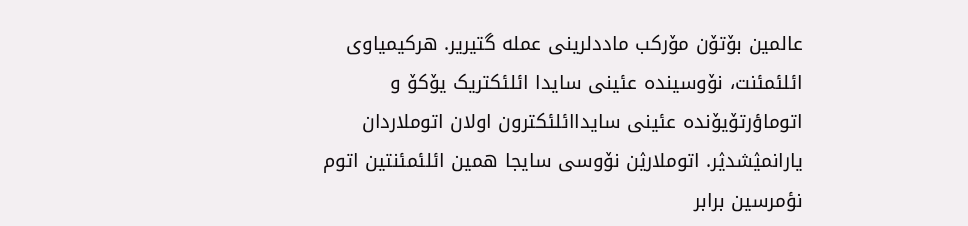عالمین بۆتۆن مۆرکب ماددلرینی عمله گتیریر. هرکیمیاوی ائلئمئنت، نۆوسینده عئینی سایدا ائلئکتریک یۆکۆ و اتوماؤرتۆیۆنده عئینی سایداائلئکترون اولان اتوملاردان یارانمیٛشدیٛر. اتوملاریٛن نۆوسی سایجا همین ائلئمئنتین اتوم نؤمرسین برابر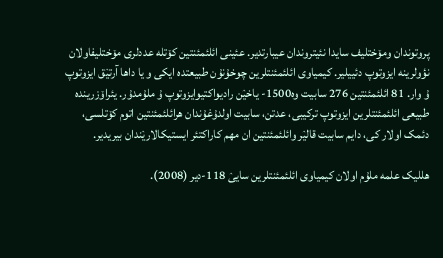پروتوندان ومۆختلیف سایدا نئیتروندان عیبارتدیر. عئینی ائلئمئنتین کۆتله عددلری مۆختلیفاولان نؤولرینه ایزوتوپ دئییلیر. کیمیاوی ائلئمئنتلرین چوخۇنۇن طبیعتده ایکی و یا داها آرتیٛق ایزوتوپ ۇ وار. 81 ائلئمئنتین 276 سابیت وه1500- یاخیٛن رادیواکتیوایزوتوپ ۇ ملۇمدۇر. یئراۆزرینده طبیعی ائلئمئنتلرین ایزوتوپ ترکیبی، عدتن، سابیت اولدۇغۇندان هرائلئمئنتین اتوم کۆتلسی، دئمک اولار کی، دایم سابیت قالیٛر وائلئمئنتین ان مهم کاراکتئر ایستیکالاریٛندان بیریدیر.

هللیک علمه ملۇم اولان کیمیاوی ائلئمئنتلرین ساییٛ 118-دیر (2008).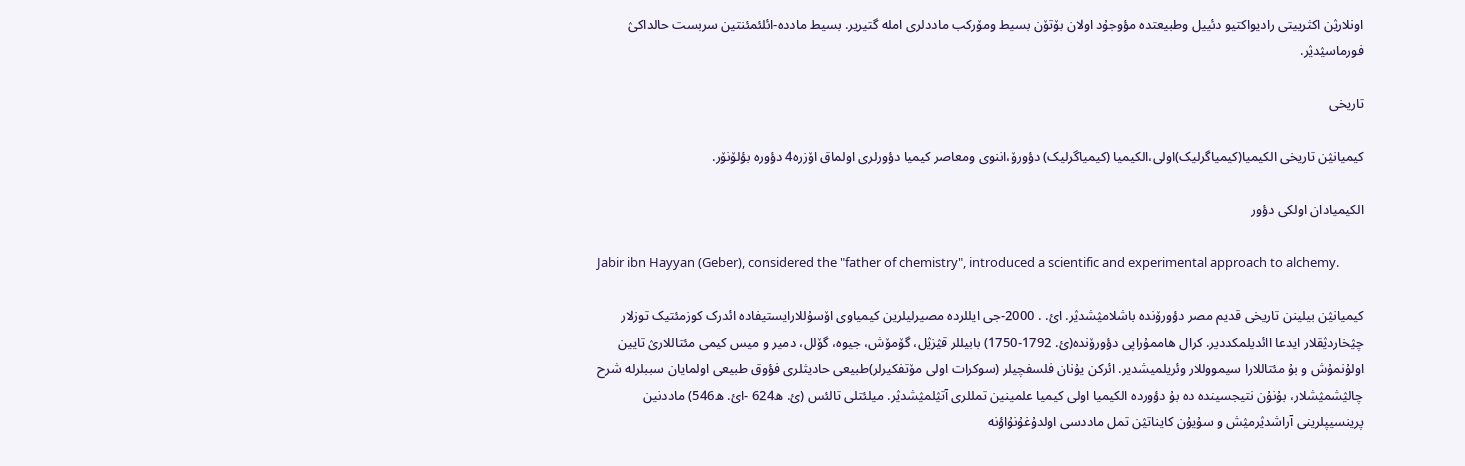اونلاریٛن اکثرییتی رادیواکتیو دئییل وطبیعتده مؤوجۇد اولان بۆتۆن بسیط ومۆرکب ماددلری امله گتیریر. بسیط مادده-ائلئمئنتین سربست حالداکیٛ فورماسیٛدیٛر.

تاریخی

کیمیانیٛن تاریخی الکیمیا(کیمیاگرلیک)اولی،الکیمیا (کیمیاگرلیک) دؤورۆ،اننوی ومعاصر کیمیا دؤورلری اولماق اۆزره4 دؤوره بؤلۆنۆر.

الکیمیادان اولکی دؤور

Jabir ibn Hayyan (Geber), considered the "father of chemistry", introduced a scientific and experimental approach to alchemy.

کیمیانیٛن بیلینن تاریخی قدیم مصر دؤورۆنده باشلامیٛشدیٛر. ائ. . 2000-جی ایللرده مصیرلیلرین کیمیاوی اۆسۇللارایستیفاده ائدرک کوزمئتیک توزلار چیٛخاردیٛقلار ایدعا اائدیلمکددیر. کرال هاممۇراپی دؤورۆنده(ئ. 1792-1750) بابیللر قیٛزیٛل، گۆمۆش، جیوه، گۆلل، دمیر و میس کیمی مئتاللاریٛ تایین اولۇنمۇش و بۇ مئتاللارا سیمووللار وئریلمیشدیر. ائرکن یۇنان فلسفچیلر (سوکرات اولی مۆتفکیرلر)طبیعی حادیثلری فؤوق طبیعی اولمایان سببلرله شرح چالیٛشمیٛشلار، بۇنۇن نتیجسینده ده بۇ دؤورده الکیمیا اولی کیمیا علمینین تمللری آتیٛلمیٛشدیٛر. میلئتلی تالئس (ئ. ه624 -ائ. ه546) ماددنین پرینسیپلرینی آراشدیٛرمیٛش و سۇیۇن کایناتیٛن تمل ماددسی اولدۇغۇنۇاؤنه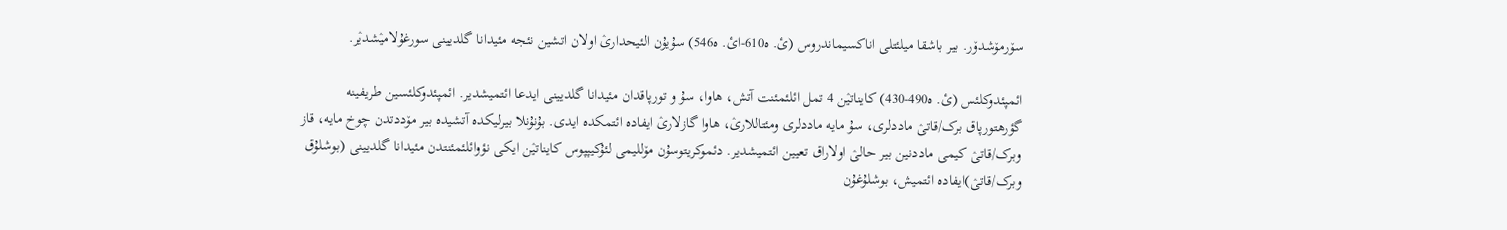سۆرمۆشدۆر. بیر باشقا میلئتلی اناکسیماندروس (ئ. ه610-ائ. ه546) سۇیۇن الئیحداریٛ اولان اتشین نئجه مئیدانا گلدیینی سورغۇلامیٛشدیٛر.

ائمپئدوکلئس (ئ. ه490-430) کایناتیٛن 4 تمل ائلئمئنت آتش، هاوا، سۇ و تورپاقدان مئیدانا گلدیینی ایدعا ائتمیشدیر. ائمپئدوکلئسین طریفینه گؤرهتورپاق برک/قاتیٛ ماددلری، سۇ مایه ماددلری ومئتاللاریٛ، هاوا گازلاریٛ ایفاده ائتمکده ایدی. بۇنۇنلا بیرلیکده آتشیده بیر مۆددتدن چوخ مایه، قاز وبرک/قاتیٛ کیمی ماددنین بیر حالیٛ اولاراق تعیین ائتمیشدیر. دئموکریتوسۇن مۆللیمی لئۇکیپپوس کایناتیٛن ایکی نؤوائلئمئنتدن مئیدانا گلدیینی (بوشلۇق وبرک/قاتیٛ)ایفاده ائتمیش، بوشلۇغۇن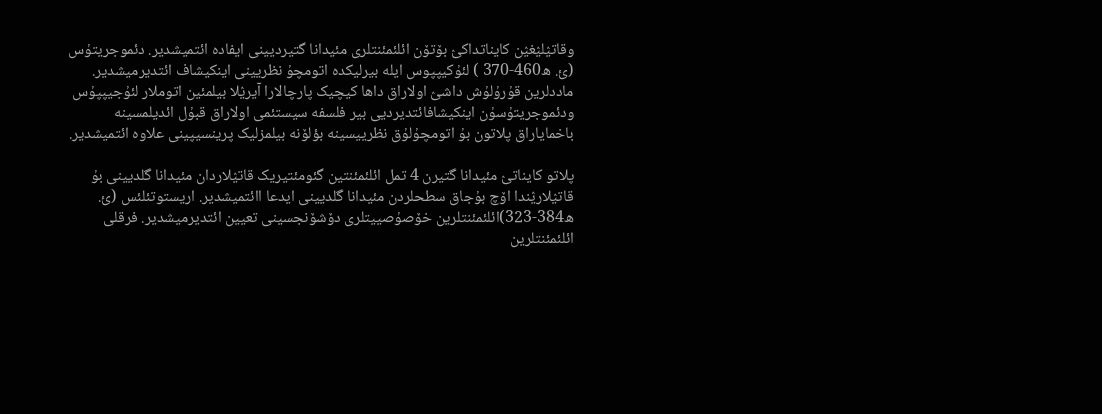وقاتیٛلیٛغیٛن کایناتداکیٛ بۆتۆن ائلئمئنتلری مئیدانا گتیردیینی ایفاده ائتمیشدیر. دئموجریتۇس (ئ. ه460-370 ) لئۇکیپپوس ایله بیرلیکده اتومچۇ نظریینی اینکیشاف ائتدیرمیشدیر. ماددلرین قۇرۇلۇش داشیٛ اولاراق داها کیچیک پارچالارا آیریٛلا بیلمئین اتوملار لئۇجیپپۇس ودئموجریتۇسۇن اینکیشافائتدیردیی بیر فلسفه سیستئمی اولاراق قبۇل ائدیلمسینه باخمایاراق پلاتون بۇ اتومچۇلۇق نظرییسینه بؤلۆنه بیلمزلیک پرینسیپینی علاوه ائتمیشدیر.

پلاتو کایناتیٛ مئیدانا گتیرن 4 تمل ائلئمئنتین گئومئتیریک قاتیٛلاردان مئیدانا گلدیینی بۇ قاتیٛلاریٛندا اۆچ بۇجاق سطحلردن مئیدانا گلدیینی ایدعا اائتمیشدیر. اریستوتئلئس (ئ. ه384-323)ائلئمئنتلرین خۆصۇصییتلری دۆشۆنجسینی تعیین ائتدیرمیشدیر. فرقلی ائلئمئنتلرین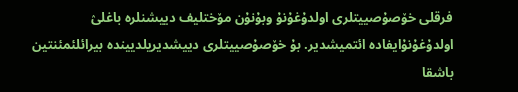فرقلی خۆصۇصییتلری اولدۇغۇنۇ وبۇنۇن مۆختلیف دییشنلره باغلیٛ اولدۇغۇنۇایفاده ائتمیشدیر. بۇ خۆصۇصییتلری دییشدیریلدیینده بیرائلئمئنتین باشقا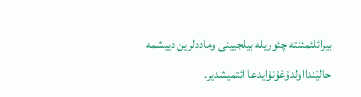بیرائلئمئنته چئوریله بیلجیینی وماددلرین دییشمه حالیٛندااولدۇغۇنۇایدعا ائتمیشدیر.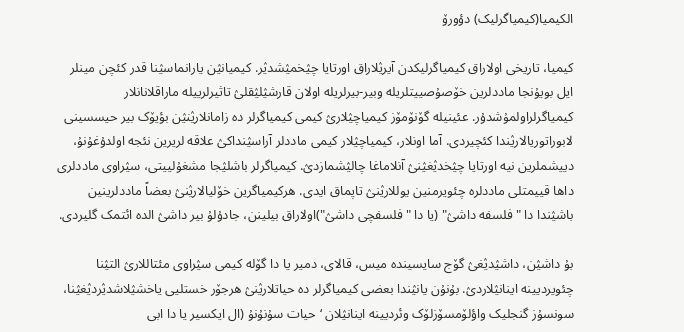الکیمیا(کیمیاگرلیک) دؤورۆ

کیمیا، تاریخی اولاراق کیمیاگرلیکدن آیریٛلاراق اورتایا چیٛخمیٛشدیٛر. کیمیانیٛن یارانماسیٛنا قدر کئچن مینلر ایل بویۇنجا ماددلرین خۆصۇصییتلریله وبیر-بیرلریله اولان قارشیٛلیٛقلیٛ تاثیرلرییله ماراقلانانلار کیمیاگرلراولمۇشدۇر. عئینیله گۆنۆمۆز کیمیاچیٛلاریٛ کیمی کیمیاگرلر ده زامانلاریٛنیٛن بؤیۆک بیر حیسسینی لابوراتوریالاریٛندا کئچیردی. آما اونلار، کیمیاچیٛلار کیمی ماددلر آراسیٛنداکیٛ علاقه لریرین نئجه اولدۇغۇنۇ، دییشملرین نیه اورتایا چیٛخدیٛغیٛنیٛ آنلاماغا چالیٛشمازدیٛ. کیمیاگرلر باشلیٛجا مشغۇلییتی، سیٛراوی ماددلری داها قییمتلی ماددلره چئویرمنین یوللاریٛنیٛ تاپماق ایدی. هرکیمیاگرین خۆلیالاریٛنیٛ بعضاً ماددلرینین باشیٛندا دا "فلسفه داشیٛ" (یا دا "فلسفچی داشیٛ")اولاراق بیلینن، جادۇلۇ بیر داشیٛ الده ائتمک گلیردی.

بۇ داشیٛن، داشیٛدیٛغیٛ گۆج سایسینده میس، قالای، دمیر یا دا گۆله کیمی سیٛراوی مئتاللاریٛ التیٛنا چئویردیینه اینانیٛلاردیٛ. بۇنۇن یانیٛندا بعضی کیمیاگرلر ده حیاتلاریٛنیٛ هرجۆر خستلیی یاخشیٛلاشدیٛردیٛغیٛنا، سونسۇز گنجلیک واؤلۆمسۆزلۆک وئردیینه اینانیٛلان ‘حیات سۇنۇنۇ (ال ایکسیر یا دا ابی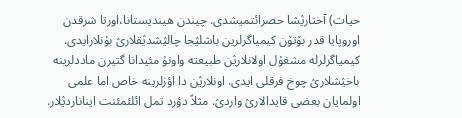حیات) آختاریٛشا حصرائتمیشدی. چیندن هیندیستانا،اورتا شرقدن اوروپایا قدر بۆتۆن کیمیاگرلرین باشلیٛجا چالیٛشدیٛقلاریٛ بۇنلارایدی. کیمیاگرلرله مشغۇل اولانلاریٛن طبیعته واونۇ مئیدانا گتیرن ماددلرینه باخیٛشلاریٛ چوخ فرقلی ایدی. اونلاریٛن دا اؤزلرینه خاص اما علمی اولمایان بعضی قایدالاریٛ واردیٛ. مثلاً دؤرد تمل ائلئمئنت ایناناردیٛلار.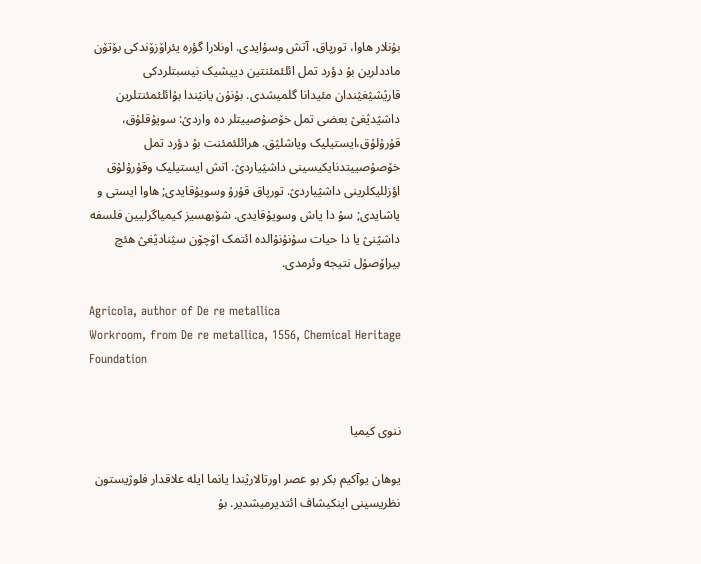بۇنلار هاوا، تورپاق، آتش وسۇایدی. اونلارا گؤره یئراۆزۆندکی بۆتۆن ماددلرین بۇ دؤرد تمل ائلئمئنتین دییشیک نیسبتلردکی قاریٛشیٛغیٛندان مئیدانا گلمیشدی. بۇنۇن یانیٛندا بۇائلئمئنتلرین داشیٛدیٛغیٛ بعضی تمل خۆصۇصییتلر ده واردیٛ: سویۇقلۇق، قۇرۇلۇق،ایستیلیک ویاشلیٛق. هرائلئمئنت بۇ دؤرد تمل خۆصۇصییتدنایکیسینی داشیٛیاردیٛ. اتش ایستیلیک وقۇرۇلۇق اؤزللیکلرینی داشیٛیاردیٛ. تورپاق قۇرۇ وسویۇقایدی; هاوا ایستی و یاشایدی; سۇ دا یاش وسویۇقایدی. شۆبهسیز کیمیاگرلیین فلسفه داشیٛنیٛ یا دا حیات سۇنۇنۇالده ائتمک اۆچۆن سیٛنادیٛغیٛ هئچ بیراۆصۇل نتیجه وئرمدی.

Agricola, author of De re metallica
Workroom, from De re metallica, 1556, Chemical Heritage Foundation


ننوی کیمیا

یوهان یوآکیم بکر بو عصر اورتالاریٛندا یانما ایله علاقدار فلوژیستون نظریسینی اینکیشاف ائتدیرمیشدیر. بۇ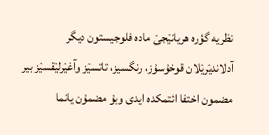نظریه گؤره هریانیٛجیٛ ماده فلوجیستون دیگر آدلاندیٛریٛلان قوخۇسۇز، رنگسیز، تاتسیٛز وآغیٛرلیٛقسیٛز بیر مضمون اختفا ائتمکده ایدی وبۇ مضمۇن یانما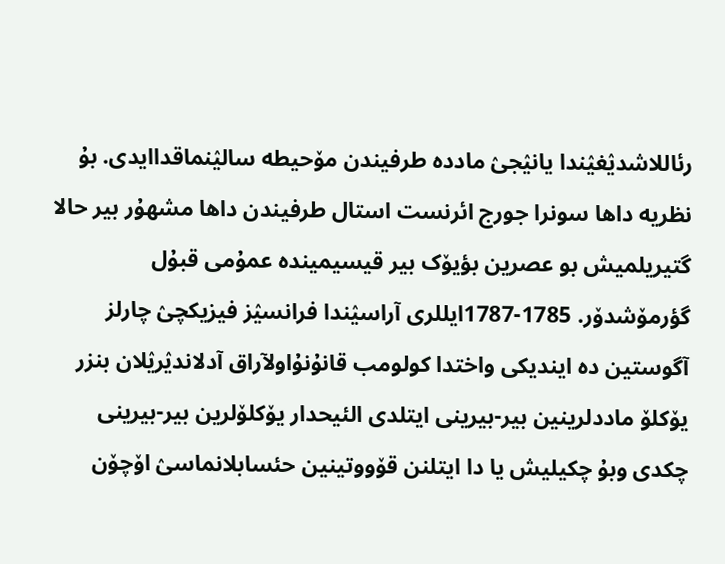رئاللاشدیٛغیٛندا یانیٛجیٛ مادده طرفیندن مۆحیطه سالیٛنماقداایدی. بۇ نظریه داها سونرا جورج ائرنست استال طرفیندن داها مشهۇر بیر حالا گتیریلمیش بو عصرین بؤیۆک بیر قیسیمینده عمۇمی قبۇل گؤرمۆشدۆر. 1785-1787ایللری آراسیٛندا فرانسیٛز فیزیکچیٛ چارلز آگوستین ده ایندیکی واختدا کولومب قانۇنۇاولآراق آدلاندیٛریٛلان بنزر یۆکلۆ ماددلرینین بیر-بیرینی ایتلدی الئیحدار یۆکلۆلرین بیر-بیرینی چکدی وبۇ چکیلیش یا دا ایتلنن قۆووتینین حئسابلانماسیٛ اۆچۆن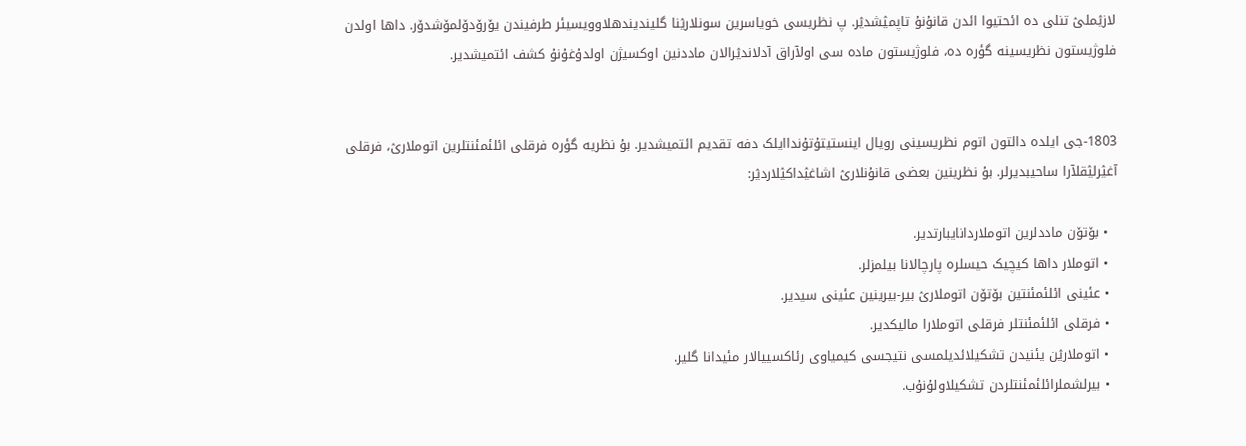لازیٛملیٛ تنلی ده ائحتیوا ائدن قانۇنۇ تاپمیٛشدیٛر. پ نظریسی خویاسرین سونلاریٛنا گلیندیندهلاوویسیئر طرفیندن یۆرۆدۆلمۆشدۆر. داها اولدن فلوژیستون نظریسینه گؤره ده، فلوژیستون ماده سی اولآراق آدلاندیٛرالان ماددنین اوکسیژن اولدۇغۇنۇ کشف ائتمیشدیر.


1803-جی ایلده دالتون اتوم نظریسینی رویال اینستیتۇتۇنداایلک دفه تقدیم ائتمیشدیر. بۇ نظریه گؤره فرقلی ائلئمئنتلرین اتوملاریٛ، فرقلی آغیٛرلیٛقلآرا ساحیبدیرلر. بۇ نظرینین بعضی قانۇنلاریٛ اشاغیٛداکیٛلاردیٛر:

  • بۆتۆن ماددلرین اتوملاردانایبارتدیر.
  • اتوملار داها کیچیک حیسلره پارچالانا بیلمزلر.
  • عئینی ائلئمئنتین بۆتۆن اتوملاریٛ بیر-بیرینین عئینی سیدیر.
  • فرقلی ائلئمئنتلر فرقلی اتوملارا مالیکدیر.
  • اتوملاریٛن یئنیدن تشکیلائدیلمسی نتیجسی کیمیاوی رئاکسییالار مئیدانا گلیر.
  • بیرلشملرائلئمئنتلردن تشکیلاولۇنۇب.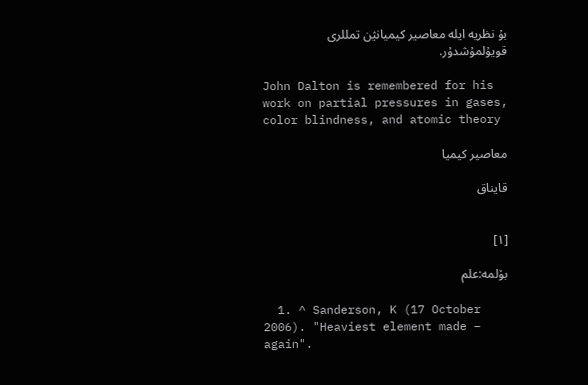بۇ نظریه ایله معاصیر کیمیانیٛن تمللری قویۇلمۇشدۇر.

John Dalton is remembered for his work on partial pressures in gases, color blindness, and atomic theory

معاصیر کیمیا

قایناق


[۱]

بۆلمه:علم

  1. ^ Sanderson, K (17 October 2006). "Heaviest element made – again".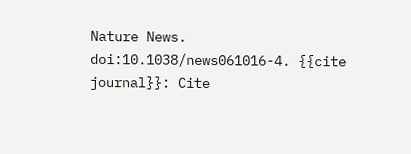Nature News. doi:10.1038/news061016-4. {{cite journal}}: Cite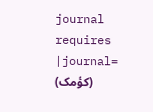journal requires |journal= (کؤمک)